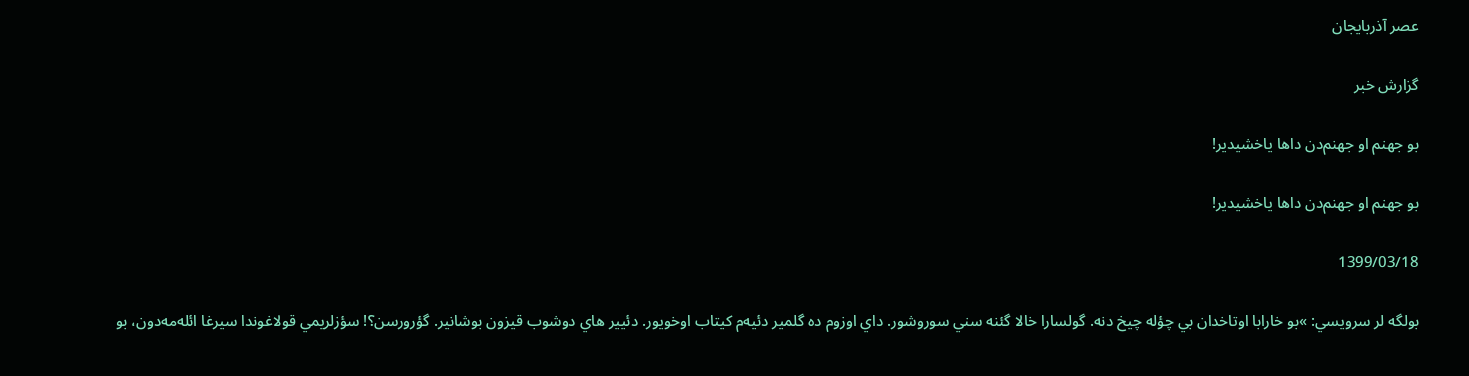عصر آذربایجان

گزارش خبر

بو جهنم او جهنم‌دن داها ياخشيدير!

بو جهنم او جهنم‌دن داها ياخشيدير!

1399/03/18

بولگه لر سرويسي: »بو خارابا اوتاخدان بي چؤله چيخ دنه. گولسارا خالا گئنه سني سوروشور. داي اوزوم ده گلمير دئيه‌م کيتاب اوخويور. دئيير هاي دوشوب قيزون بوشانير. گؤرورسن؟! سؤزلريمي قولاغوندا سيرغا ائله‌مه‌دون، بو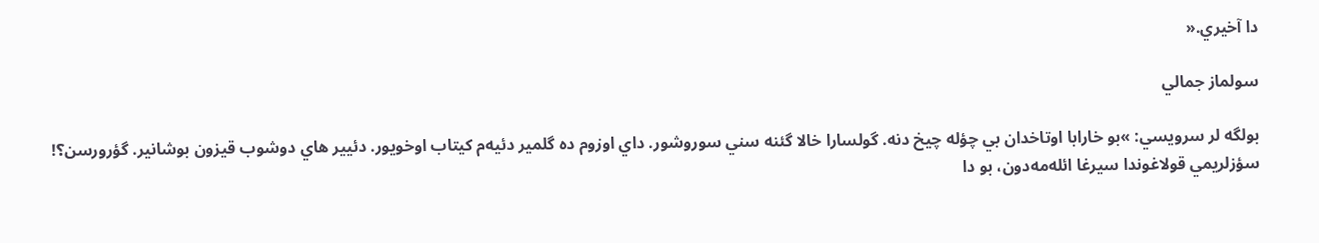دا آخيري.«

سولماز جمالي

بولگه لر سرويسي: »بو خارابا اوتاخدان بي چؤله چيخ دنه. گولسارا خالا گئنه سني سوروشور. داي اوزوم ده گلمير دئيه‌م کيتاب اوخويور. دئيير هاي دوشوب قيزون بوشانير. گؤرورسن؟! سؤزلريمي قولاغوندا سيرغا ائله‌مه‌دون، بو دا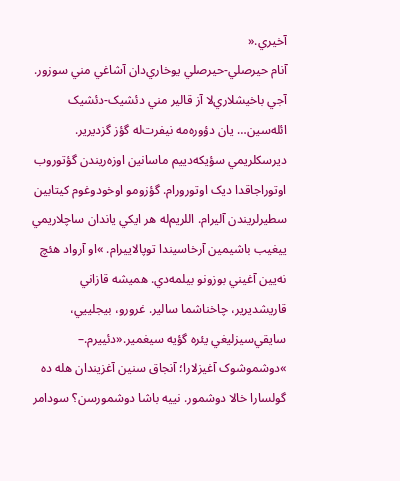آخيري.«
آنام حيرصلي-حيرصلي يوخاري‌دان آشاغي مني سوزور. آجي باخيشلاري‌لا آز قالير مني دئشيک-دئشيک ائله‌سين… يان دؤوره‌مه نيفرت‌له گؤز گزديرير. ديرسکلريمي سؤيکه‌دييم ماسانين اوزه‌ريندن گؤتوروب اوتوراجاقدا ديک اوتورورام. گؤزومو اوخودوغوم کيتابين سطيرلريندن آليرام. اللريم‌له هر ايکي ياندان ساچلاريمي ييغيب باشيمين آرخاسيندا توپالاييرام. »او آرواد هئچ نه‌يين آغيني بوزونو بيلمه‌دي. هميشه قازاني قاريشديرير، چاخناشما سالير. غرورو، بيجلييي، سايقي‌سيزليغي يئره گؤيه سيغمير.«دئييرم.– »دوشموشوک آغيزلارا؛ آنجاق سنين آغزيندان هله ده گولسارا خالا دوشمور. نييه باشا دوشمورسن؟ سود‌امر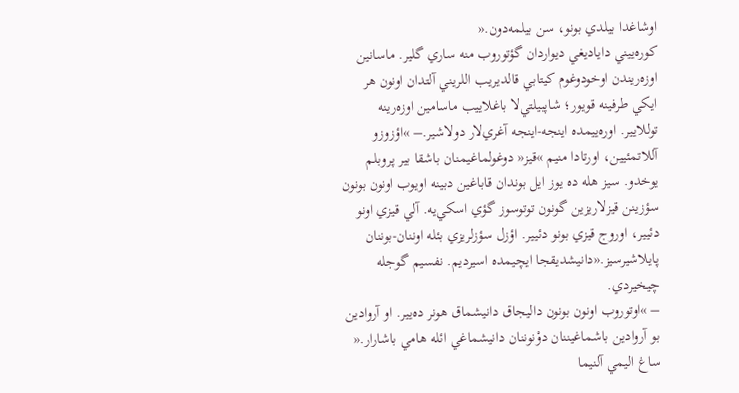اوشاغدا بيلدي بونو، سن بيلمه‌دون.«
کوره‌ييني داياديغي ديواردان گؤتوروب منه ساري گلير. ماسانين اوزه‌ريندن اوخودوغوم کيتابي قالديريب اللريني آلتدان اونون هر ايکي طرفينه قويور؛ شاپبيلتي‌لا باغلاييب ماسامين اوزه‌رينه توللايير. اوره‌ييمده اينجه-اينجه آغري‌لار دولاشير.– »اؤزوزو آللاتمئيين، اورتادا منيم »قيز« دوغولماغيمنان باشقا بير پروبلم يوخدو. سيز هله ده يوز ايل بوندان قاباغين دبينه اويوب اونون بونون سؤزينن قيزلاريزين گونون توتوسوز گؤي اسکي‌يه. آلي قيزي اونو دئيير، اوروج قيزي بونو دئيير. اؤزل سؤزلريزي بئله اوننان-بوننان پايلاشيرسيز.«دانيشديقجا ايچيمده اسيرديم. نفسيم گوجله چيخيردي.
– »اوتوروب اونون بونون داليجاق دانيشماق هونر ده‌يير. او آروادين بو آروادين باشماغيننان دوْنوننان دانيشماغي ائله هامي باشارار.«
ساغ اليمي آلنيما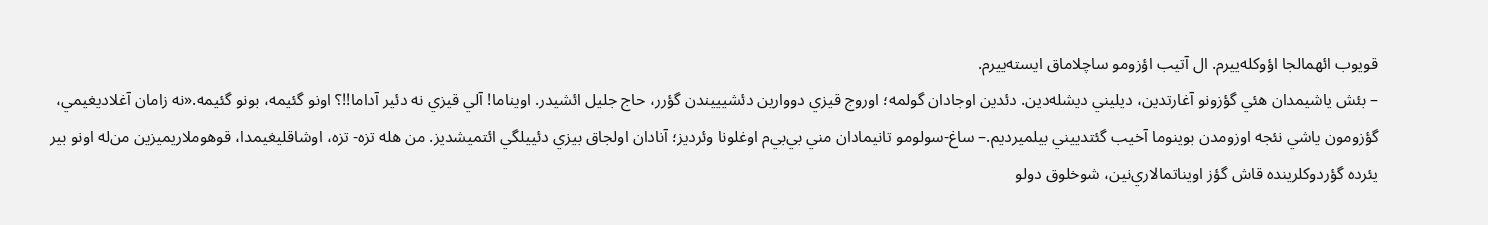قويوب ائهمالجا اؤوکله‌ييرم. ال آتيب اؤزومو ساچلاماق ايسته‌ييرم.
– بئش ياشيمدان هئي گؤزونو آغارتدين، ديليني ديشله‌دين. دئدين اوجادان گولمه؛ اوروج قيزي دووارين دئشيييندن گؤرر، حاج جليل ائشيدر. اويناما! آلي قيزي نه دئير آداما!!؟ اونو گئيمه، بونو گئيمه.«نه زامان آغلاديغيمي، گؤزومون ياشي نئجه اوزومدن بوينوما آخيب گئتدييني بيلميرديم.– ساغ-سولومو تانيمادان مني بي‌بي‌م اوغلونا وئرديز؛ آنادان اولجاق بيزي دئييلگي ائتميشديز. من هله تزه- تزه، اوشاقليغيمدا، قوهوملاريميزين من‌له اونو بير يئرده گؤردوکلرينده قاش گؤز اويناتمالاري‌نين، شوخلوق دولو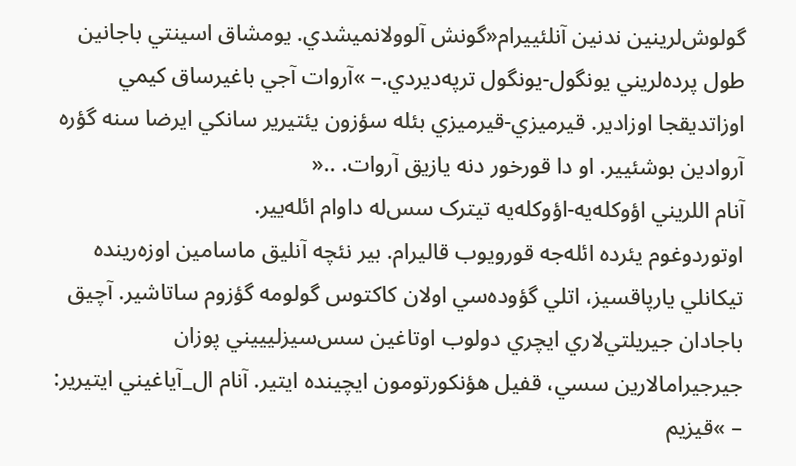گولوش‌لرينين ندنين آنلئييرام«گونش آلوولانميشدي. يومشاق اسينتي باجانين طول پرده‌لريني يونگول-يونگول ترپه‌ديردي.– »آروات آجي باغيرساق کيمي اوزاتديقجا اوزادير. قيرميزي-قيرميزي بئله سؤزون يئتيرير سانکي ايرضا سنه گؤره آروادين بوشئيير. او دا قورخور دنه يازيق آروات. ..«
آنام اللريني اؤوکله‌يه-اؤوکله‌يه تيترک سس‌له داوام ائله‌يير.
اوتوردوغوم يئرده ائله‌جه قورويوب قاليرام. بير نئچه آنليق ماسامين‌ اوزه‌رينده تيکانلي يارپاقسيز، اتلي گؤوده‌سي اولان کاکتوس گولومه گؤزوم ساتاشير. آچيق باجادان جيريلتي‌لاري ايچري دولوب اوتاغين سس‌سيزليييني پوزان جيرجيرامالارين سسي، قفيل هؤنکورتومون ايچينده ايتير. آنام ال_آياغيني ايتيرير:
– »قيزيم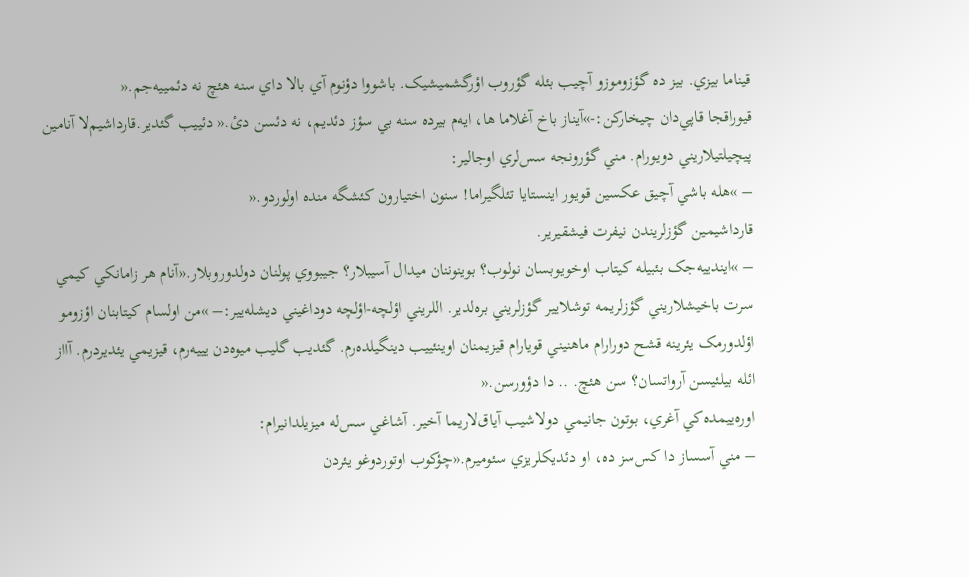قيناما بيزي. بيز ده گؤزوموزو آچيب بئله گؤروب اؤرگشميشيک. باشووا دؤنوم آي بالا داي سنه هئچ نه دئمييه‌جم.«
قيوراقجا قاپي‌دان چيخارکن:-»آيناز باخ آغلاما ها، ايه‌م بيرده سنه بي سؤز دئديم، نه دئسن دئ.« دئييب گئدير.قارداشيم‌لا آنامين پيچيلتيلاريني دويورام. مني گؤرونجه سس‌لري اوجالير:
– »هله باشي آچيق عکسين قويور اينستايا تئلگيراما! سنون اختيارون کئشگه منده اولوردو.«
قارداشيمين گؤزلريندن نيفرت فيشقيرير.
– »ايندييه‌جک بئبيله کيتاب اوخويوبسان نولوب؟ بوينوننان ميدال آسيبلار؟ جيبووي پولنان دولدوروبلار.«آنام هر زامانکي کيمي سرت باخيشلاريني گؤزلريمه توشلايير گؤزلريني بره‌لدير. اللريني اؤلچه-اؤلچه دوداغيني ديشله‌يير:– »من اولسام کيتابنان اؤزومو اؤلدورمک يئرينه قشح دورارام ماهنيني قويارام قيزيمنان اوينئييب دينگيلده‌رم. گئديب گليب ميوه‌دن‌ يييه‌رم، قيزيمي يئديردرم. آااز ائله بيلئيسن آرواتسان؟ سن هئچ. .. دا دؤورسن.«
اوره‌ييمده‌کي آغري، بوتون جانيمي دولاشيب آياق‌لاريما آخير. آشاغي سس‌له ميزيلدانيرام:
– مني آسساز دا کس‌سز ده، او دئديکلريزي سئوميرم.«چؤکوب اوتوردوغو يئردن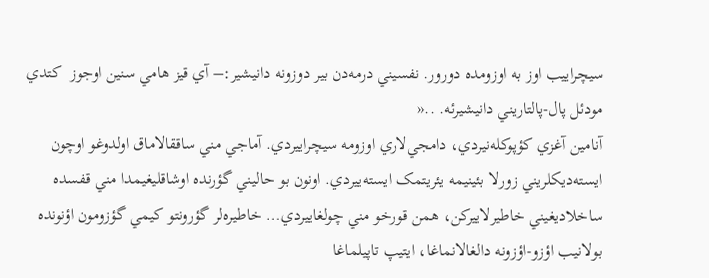سيچراييب اوز به اوزومده دورور. نفسيني درمه‌دن بير دوزونه دانيشير:– آي قيز هامي سنين اوجوز  کتدي مودئل پال-پالتاريني دانيشيرئه. ..«
آنامين آغزي کؤپوکله‌نيردي، دامجي‌لاري اوزومه سيچراييردي. آماجي مني ساققالاماق اولدوغو اوچون ايسته‌ديکلريني زورلا بئينيمه يئريتمک ايسته‌ييردي. اونون بو حاليني گؤرنده اوشاقليغيمدا‌ مني قفسده ساخلاديغيني خاطيرلاييرکن، همن قورخو مني چولغاييردي… خاطيره‌لر گؤرونتو کيمي گؤزومون اؤنونده بولانيب اؤزو-اؤزونه دالغالانماغا، ايتيپ تاپيلماغا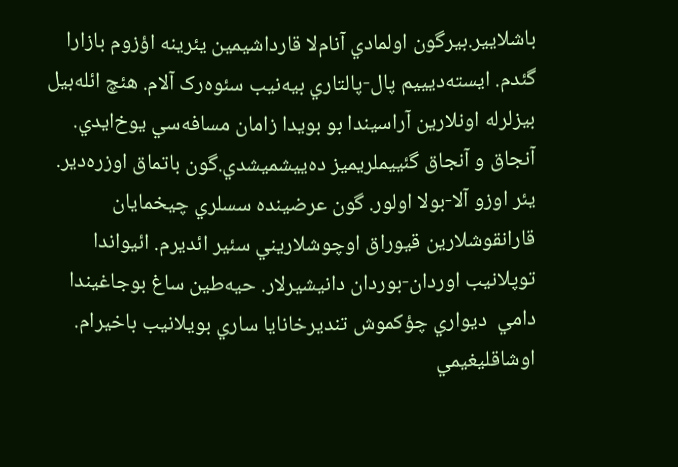باشلايير.بيرگون اولمادي آنام‌لا قارداشيمين يئرينه اؤزوم بازارا گئدم. ايسته‌ديييم پال-پالتاري بيه‌‌نيب سئوه‌رک آلام. هئچ ائله‌بيل بيزلرله اونلارين آراسيندا بو بويدا زامان مسافه‌سي يوخ‌ايدي. آنجاق و آنجاق گئييملريميز ده‌ييشميشدي.گون باتماق اوزره‌دير. يئر اوزو آلا-بولا اولور. گون عرضينده سسلري چيخمايان قارانقوشلارين قيوراق اوچوشلاريني سئير ائديرم. ائيواندا توپلانيب اوردان-بوردان دانيشيرلار. حيه‌طين ساغ بوجاغيندا دامي  ديواري چؤکموش تنديرخانايا ساري بويلانيب باخيرام. اوشاقليغيمي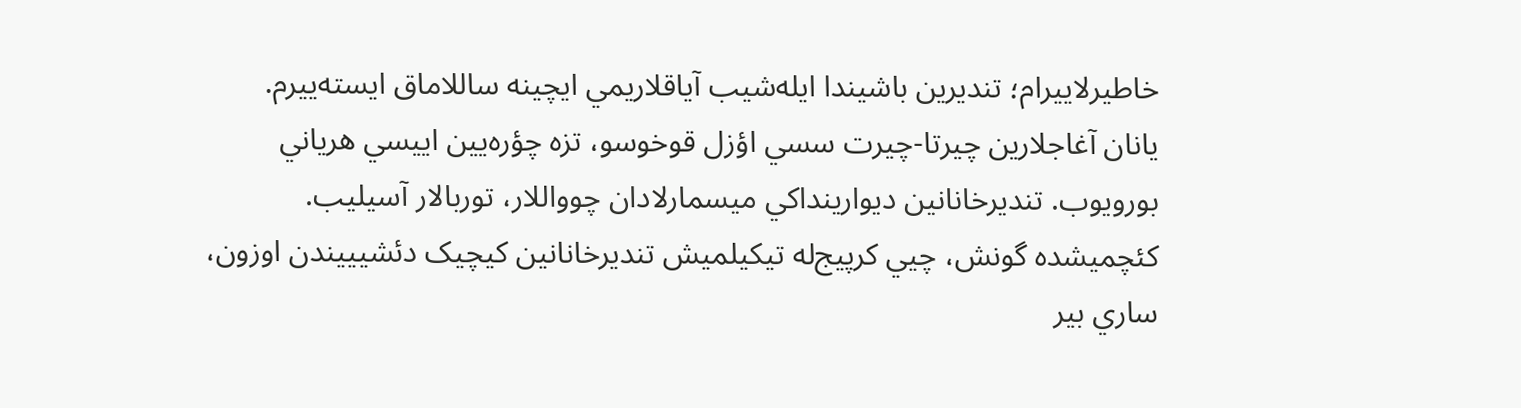خاطيرلاييرام؛ تنديرين باشيندا ايله‌شيب آياقلاريمي ايچينه ساللاماق ايسته‌ييرم. يانان آغاجلارين چيرتا-چيرت سسي اؤزل قوخوسو، تزه‌ چؤره‌يين اييسي هرياني بورويوب. تنديرخانانين ديوارينداکي ميسمارلادان چوواللار، توربالار آسيليب.
کئچميشده گونش، چيي کرپيج‌له تيکيلميش تنديرخانانين کيچيک دئشيييندن اوزون، ساري بير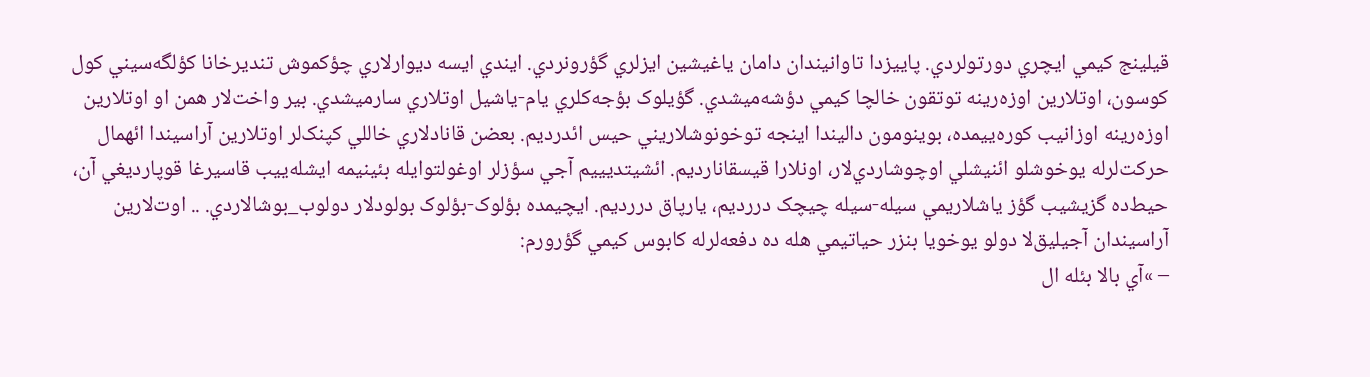قيلينج کيمي ايچري دورتولردي. پاييزدا تاوانيندان دامان ياغيشين ايزلري گؤرونردي. ايندي ايسه ديوارلاري چؤکموش تنديرخانا کؤلگه‌سيني کول‌ کوسون، اوتلارين اوزه‌رينه توتقون خالچا کيمي دؤشه‌ميشدي. گؤيلوک بؤجه‌کلري يام-ياشيل اوتلاري سارميشدي. بير واخت‌لار همن او اوتلارين اوزه‌رينه اوزانيب کوره‌ييمده، بوينومون داليندا اينجه توخونوشلاريني حيس ائدرديم. بعضن قانادلاري خاللي کپنک‌لر اوتلارين آراسيندا ائهمال حرکت‌لرله يوخوشلو ائنيشلي اوچوشاردي‌لار، اونلارا قيسقانارديم. ائشيتديييم آجي سؤزلر اوغولتوايله بئينيمه ايشله‌ييب قاسيرغا قوپارديغي آن، حيط‌ده گزيشيب گؤز ياشلاريمي سيله-سيله چيچک دررديم، يارپاق دررديم. ايچيمده بؤلوک-بؤلوک بولودلار دولوب_بوشالاردي. .. اوت‌لارين آراسيندان آجيليق‌لا دولو يوخويا بنزر حياتيمي هله ده دفعه‌لرله کابوس کيمي گؤرورم:
– »آي بالا بئله ال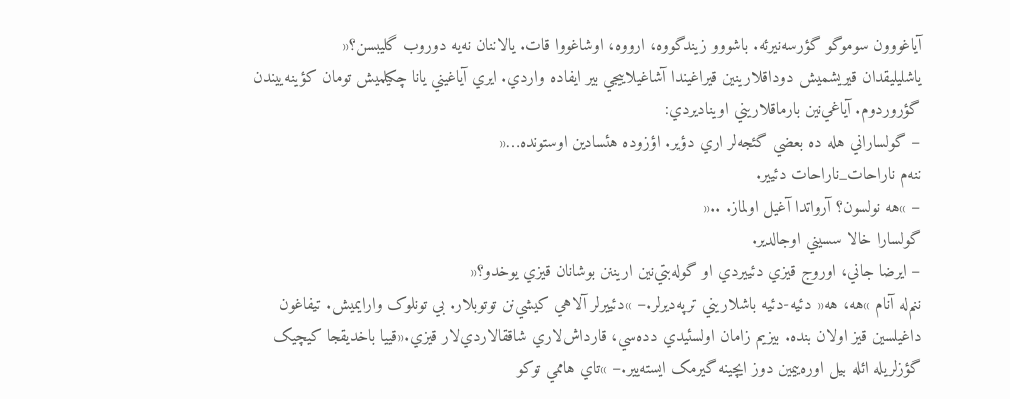آياغووون سوموگو گؤرسه‌نيرئه. باشووو زيندگووه، ارووه، اوشاغووا قات. يالاننان نه‌يه دوروب گليبسن؟«
ياشليليقدان قيريشميش دوداقلارينين قيراغيندا آشاغيلاييجي بير ايفاده واردي. ايري آياغيني يانا چکيلميش تومان‌ کؤينه‌ييندن گؤروردوم. آياغي‌نين بارماقلاريني اويناديردي:
– گولساراني هله ده بعضي گئجه‌لر اري دؤير. اؤزوده هئسادين اوستونده…«
ننه‌م ناراحات_ناراحات دئيير.
– »هه نولسون؟ آرواتدا آغيل اولماز. ..«
گولسارا خالا سسيني اوجالدير.
– ايرضا جاني، اوروج قيزي دئييردي او گوله‌بتي‌نين اريننن بوشانان قيزي يوخدو؟«
ننم‌له آنام »هه، هه« دئيه-دئيه باشلاريني ترپه‌ديرلر.– »دئييرلر آلاهي کيشي‌نن توتوبلار. بي تونلوک وارايميش. تيفاغون داغيلسين قيز اولان بنده. بيزيم زامان اولسئيدي دده‌سي، قارداش‌لاري شاققالاردي‌لار قيزي.«قييا باخديقجا کيچيک گؤزلريله ائله بيل اوره‌ييمين دوز ايچينه گيرمک ايسته‌يير.– »تاي هاممي توکو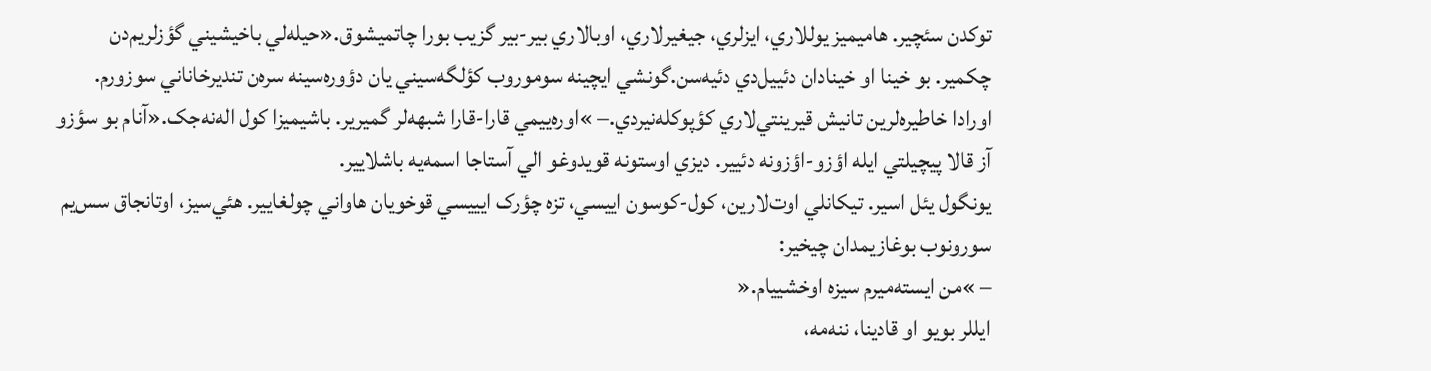توکدن سئچير. هاميميز يوللاري، ايزلري، جيغيرلاري، اوبالاري بير-بير گزيب بورا چاتميشوق.«حيله‌لي باخيشيني گؤزلريم‌دن چکمير. بو خينا او خينادان دئييل‌دي دئيه‌سن.گونشي ايچينه سوموروب کؤلگه‌سيني يان دؤوره‌سينه سره‌ن تندير‌خاناني سوزورم. اورادا خاطيره‌لرين تانيش قيرينتي‌لاري کؤپوکله‌نيردي.– »اوره‌ييمي قارا-قارا شبهه‌لر گميرير. باشيميزا کول اله‌نه‌جک.«آنام بو سؤزو آز قالا پيچيلتي‌ ايله اؤزو-اؤزونه دئيير. ديزي اوستونه قويدوغو الي آستاجا اسمه‌يه باشلايير.
يونگول يئل اسير. تيکانلي اوت‌لارين، کول-کوسون اييسي، تزه چؤرک ايييسي‌ قوخويان هاواني چولغايير. هئي‌سيز، اوتانجاق سس‌يم سورونوب بوغازيمدان چيخير:
– »من ايسته‌ميرم سيزه اوخشييام.«
ايللر بويو او قادينا، ننه‌مه،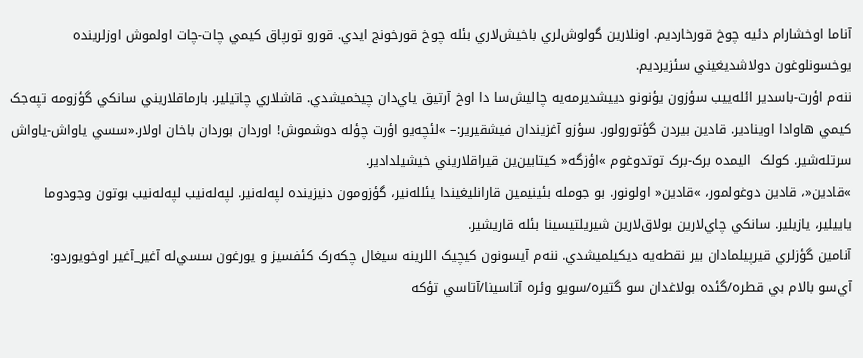آناما اوخشارام دئيه چوخ قورخارديم. اونلارين گولوش‌لري باخيش‌لاري بئله چوخ قورخونج ايدي. قورو تورپاق کيمي چات-چات اولموش اوزلرينده يوخسونلوغون دولاشديغيني سئزيرديم.
ننه‌م اؤرت-باسدير ائله‌ييب سؤزون يؤنونو دييشديرمه‌يه چاليش‌سا دا اوخ آرتيق ياي‌دان چيخميشدي. قاشلاري چاتيلير. بارماقلاريني سانکي گؤزومه تپه‌جک کيمي هاوادا اوينادير. قادين بيردن گؤتورولور. سؤزو آغزيندان فيشقيرير:– »لئچه‌يو اؤرت چؤله دوشموش! اوردان بوردان باخان اولار.«سسي ياواش-ياواش سرتله‌شير. کولک  اليمده برک-برک توتدوغوم »اؤزگه« کيتابين‌ين قيراقلاريني خيشيلدادير.
»قادين«، قادين دوغولمور، »قادين« اولونور. بو جومله بئينيمين قارانليغيندا يئلله‌نير، گؤزومون دنيزينده لپه‌له‌نير. لپه‌له‌نيب لپه‌له‌نيب بوتون وجودوما ياييلير، يازيلير. سانکي چاي‌لارين بولاق‌لارين شيريلتيسينا بئله قاريشير.
آنامين گؤزلري قيرپيلمادان ‌بير نقطه‌يه ديکيلميشدي. ننه‌م آيسونون کيچيک اللرينه سيغال چکه‌رک کئفسيز و يورغون سسي‌له آغير_آغير اوخويوردو:
آي‌سو بالام بي قطره/گئده بولاغدان سو گتيره/سويو وئره آتاسينا/آتاسي تؤکه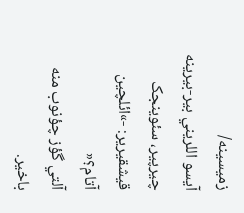زميسينه/
آيسو اللريني بير-بيرينه چيرپير، سئوينجک قيشقيرير: -»ائلچين آتام؟«
آلتي گؤز چؤنوب منه باخير.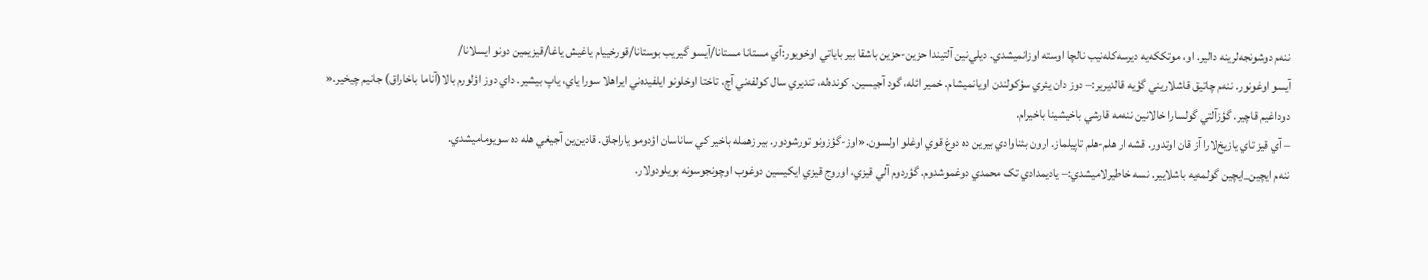ننه‌م دوشونجه‌لرينه دالير. او، موتککه‌يه ديرسه‌کله‌‌نيب نالچا اوسته اوزانميشدي. ديلي‌نين آلتيندا حزين-حزين باشقا بير باياتي اوخويور:آي مستانا مستانا/آيسو گيريب بوستانا/قورخييام ياغيش ياغا/قيزيمين دونو ايسلانا/
آيسو اوغونور. ننه‌م چاتيق قاشلاريني گؤيه قالديرير:– دوز دان يئري سؤکولندن اويانميشام. خمير ائله، گود آجيسين. کونده‌له، تنديري سال کولفه‌ني آچ، تاختا اوخلونو ايلفيده‌ني ايراهلا سورا ياي، ياپ بيشير. داي دوز اؤلورم بالا(آناما باخاراق) جانيم چيخير.«
دوداغيم قاچير. گؤزآلتي گولسارا خالانين ننه‌مه قارشي باخيشينا باخيرام.
– آي قيز تاي يازيخ‌لارا آز قان اوتدور. قشه ار هلم-هلم تاپيلماز. ارون بئناوادي بيرين ده دوغ قوي اوغلو اولسون.«اوز-گؤزونو تورشودور. بير زهمله باخير کي ساناسان اؤدومو ياراجاق. قادين‌ين آجيغي هله ده سويوماميشدي.
ننه‌م ايچين_ايچين گولمه‌يه باشلايير. نسه خاطيرلاميشدي:– ياديمدادي تک محمدي دوغموشدوم. گؤردوم آلي قيزي، اوروج قيزي ايکيسين دوغوب اوچونجوسونه بويلودولار.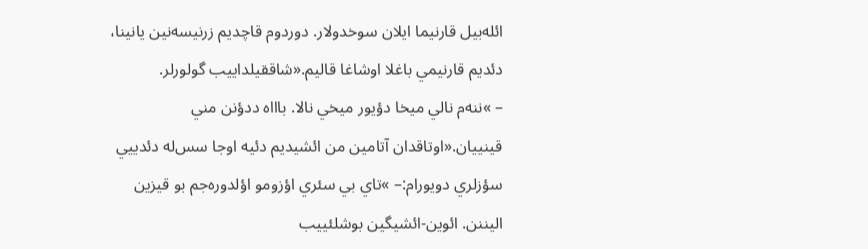ائله‌بيل قارنيما ايلان سوخدولار. دوردوم قاچديم زرنيسه‌نين يانينا، دئديم قارنيمي باغلا اوشاغا قاليم.«شاققيلداييب گولورلر.
– »ننه‌م نالي ميخا دؤيور ميخي نالا. باااه ددؤنن مني قينييان.«اوتاقدان آتامين من ائشيديم دئيه اوجا سس‌له دئدييي سؤزلري دويورام:– »تاي بي سئري اؤزومو اؤلدوره‌جم بو قيزين اليننن. ائوين-ائشيگين بوشلئييب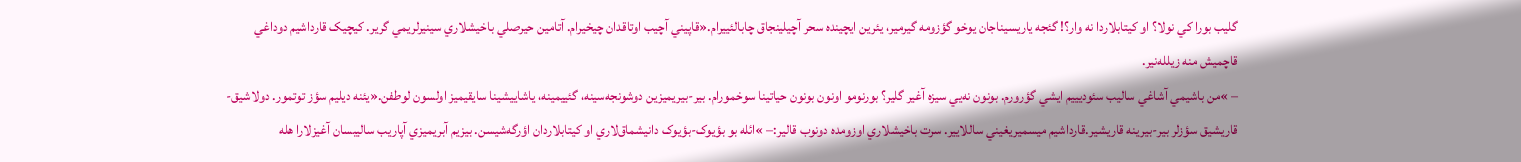گليب بورا کي نولا؟ او کيتابلاردا نه وار؟! گئجه ياريسيناجان يوخو گؤزومه گيرمير، يئرين ايچينده ‌سحر آچيلينجاق چابالئييرام.«قاپيني آچيب اوتاقدان چيخيرام. آتامين حيرصلي باخيشلاري سينيرلريمي گرير. کيچيک قارداشيم دوداغي قاچميش منه زيلله‌نير.
– »من باشيمي آشاغي ساليب سئوديييم ايشي گؤرورم. بونون نه‌يي سيزه آغير گلير؟ بورنومو اونون بونون حياتينا سوخمورام. بير-بيريميزين دوشونجه‌سينه، گئييمينه، ياشاييشينا سايقيميز اولسون لوطفن.«يئنه ديليم سؤز توتمور. دولاشيق-قاريشيق سؤزلر بير-بيرينه قاريشير.قارداشيم ميسميريغيني ساللايير. سرت باخيشلاري اوزومده دونوب قالير:– »ائله بو بؤيوک-بؤيوک دانيشماق‌لاري او کيتابلاردان اؤرگه‌شيسن. بيزيم آبريميزي آپاريب ساليبسان آغيزلارا هله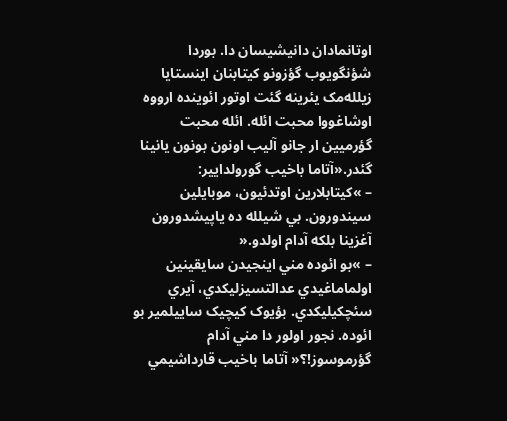اوتانمادان دانيشيسان دا. بوردا شؤنگويوب گؤزونو کيتابنان اينستايا زيلله‌مک يئرينه گئت اوتور ائوينده ارووه اوشاغووا محبت ائله. ائله محبت گؤرميين ار جانو آليب اونون بونون يانينا گئدر.«آتاما باخيب گورولدايير:
– »کيتابلارين اوتدئيون، موبايلين سيندورون. بي شيلله ده ياپيشدورون آغزينا بلکه آدام اولدو.«
– »بو ائوده مني اينجيدن سايقينين اولماماغيدي عدالتسيزليکدي، آيري سئچکيليکدي. بؤيوک کيچيک ساييلمير بو ائوده. نجور اولور دا مني آدام گؤرموسوز!؟« آتاما باخيب قارداشيمي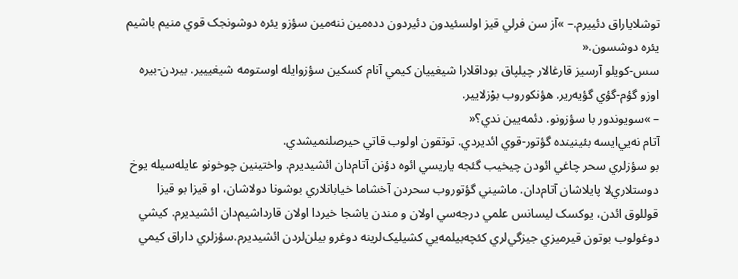توشلاياراق دئييرم.– »آز سن فرلي قيز اولسئيدون دئيردون دده‌مين ننه‌مين سؤزو يئره دوشونجک قوي منيم باشيم يئره دوشسون.«
سس-کويلو آرسيز قارغالار چيلپاق بوداقلارا شيغييان کيمي آنام کسکين سؤزو‌ايله اوستومه شيغييير. بيردن-بيره اوزو گؤم-گؤي گؤيه‌رير. هؤنکوروب بوْزلايير.
– »سويوندور با سؤزونو. دئمه‌يين ندي؟«
آتام نه‌يي‌ايسه بئينينده گؤتور-قوي ائديردي. توتقون اولوب قاتي حيرصلنميشدي.
بو سؤزلري سحر چاغي ائودن چيخيب گئجه ياريسي ائوه دؤنن آتام‌دان ائشيديرم. واختينين چوخونو عايله‌سيله يوخ دوستلاري‌لا پايلاشان آتام‌دان. ماشيني گؤتوروب سحردن آخشاما خيابانلاري بوشونا دولاشان، او قيزا بو قيزا قوللوق ائدن، يوکسک ‌ليسانس علمي درجه‌سي اولان و مندن ياشجا خيردا اولان قارداشيم‌دان ائشيديرم. کيشي دوغولوب بوتون قيرميزي جيزگي‌‌لري کئچه‌بيلمه‌يي کشيليک‌لرينه دوغرو بيلن‌لردن ائشيديرم.سؤزلري داراق کيمي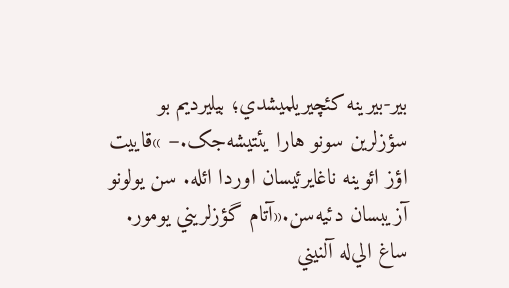بير-بيرينه کئچيريلميشدي؛ بيليرديم بو سؤزلرين سونو هارا يئتيشه‌جک.– »قاييت اؤز ائوينه ناغايرئيسان اوردا ائله. سن يولونو آزيبسان دئيه‌سن.«آتام گؤزلريني يومور. ساغ الي‌له آلنيني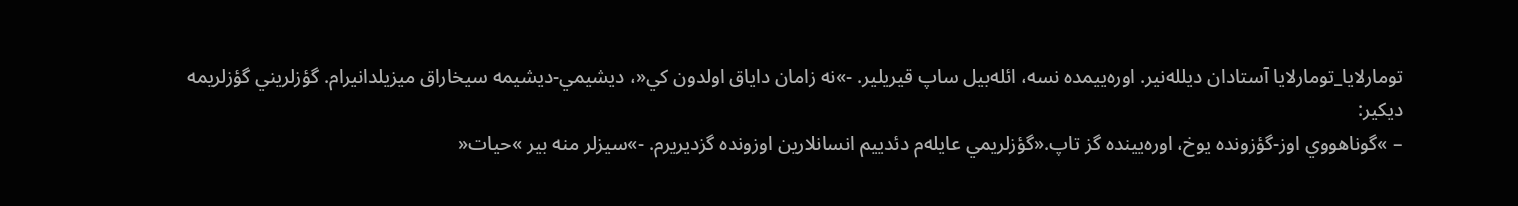تومارلايا_تومارلايا آستادان ديلله‌نير. اوره‌ييمده نسه، ائله‌بيل ساپ قيريلير. -»نه زامان داياق اولدون کي«، ديشيمي-ديشيمه سيخاراق ميزيلدانيرام. گؤزلريني گؤزلريمه ديکير:
– »گوناهووي اوز-گؤزونده يوخ، اوره‌يينده گز تاپ.«گؤزلريمي عايله‌م دئدييم انسانلارين اوزونده گزديريرم. -»سيزلر منه بير »حيات«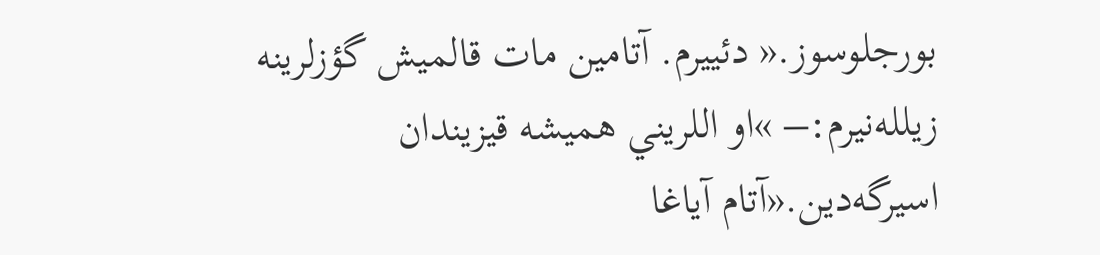بورجلوسوز.« دئييرم. آتامين مات قالميش گؤزلرينه زيلله‌نيرم:– »او اللريني هميشه قيزيندان اسيرگه‌دين.«آتام آياغا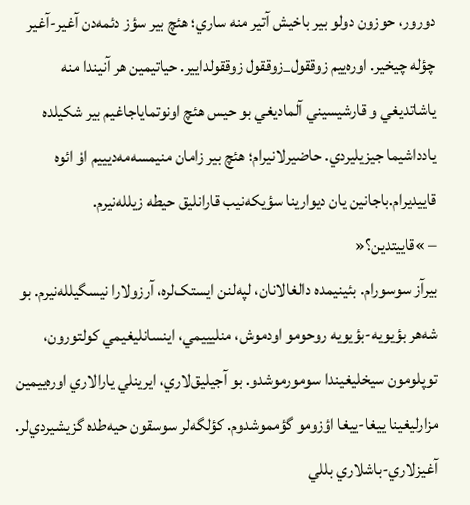دورور، حوزون دولو بير باخيش آتير منه ساري؛ هئچ بير سؤز دئمه‌دن آغير-آغير چؤله چيخير. اوره‌ييم زوققول_زوققول زوققولدايير. حياتيمين هر آنيندا منه ياشاتديغي و قارشيسيني آلماديغي بو حيس‌ هئچ اونوتماياجاغيم بير شکيلده يادداشيما جيزيليردي. حاضيرلانيرام؛ هئچ بير زامان منيمسه‌مه‌ديييم اوْ ائوه قاييديرام.باجانين يان ديوارينا سؤيکه‌نيب قارانليق حيطه زيلله‌نيرم.
– »قاييتدين؟«
بيرآز سوسورام. بئينيمده دالغالانان، لپه‌لنن ايستک‌لره، آرزولارا نيسگيلله‌نيرم. بو شه‌هر بؤيويه-بؤيويه روحومو اودموش، منليييمي، اينسانليغيمي کولتورون، توپلومون سيخليغيندا سومورموشدو. بو آجيليق‌لاري، ايرينلي يارالاري اوره‌ييمين مزارليغينا ييغا-ييغا اؤزومو گؤمموشدوم. کؤلگه‌لر سوسقون حيه‌طده گزيشيردي‌لر. آغيزلاري-باشلاري بللي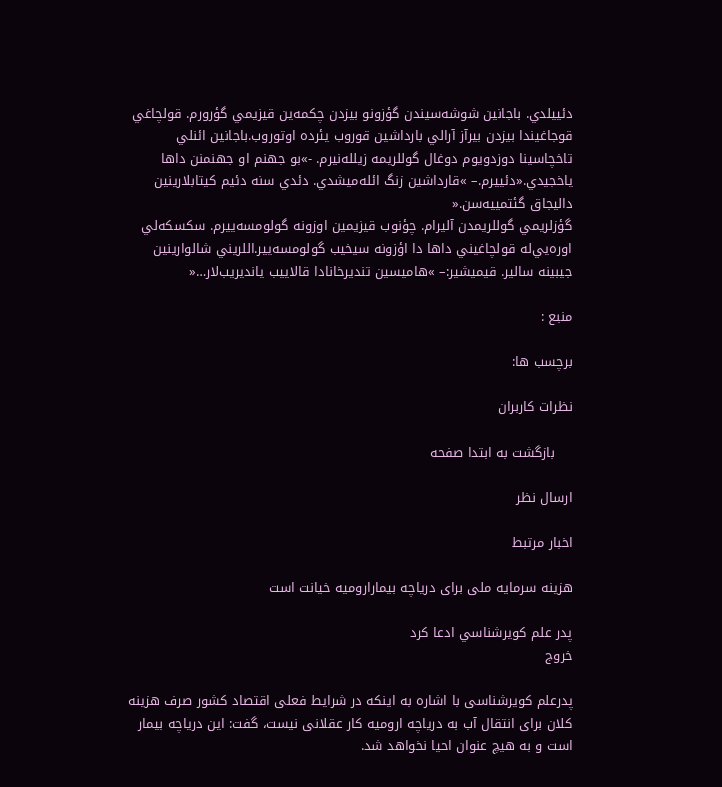دئييلدي. باجانين شوشه‌سيندن گؤزونو بيزدن چکمه‌ين قيزيمي گؤرورم. قولچاغي قوجاغيندا بيزدن بيرآز آرالي بارداشين قوروب يئرده اوتوروب.باجانين ائنلي تاخچاسينا دوزدويوم دوغال گوللريمه زيلله‌نيرم. -»بو جهنم او جهنمنن داها ياخجيدي.«دئييرم.– »قارداشين زنگ ائله‌ميشدي. دئدي سنه دئيم کيتابلارينين داليجاق گئتمييه‌سن.«
گؤزلريمي گوللريمدن آليرام. چؤنوب قيزيمين اوزونه گولومسه‌ييرم. سکسکه‌لي اوره‌يي‌له قولچاغيني داها دا اؤزونه سيخيب گولومسه‌يير.اللريني شالوارينين جيبينه سالير. قيميشير:– »هاميسين تنديرخانادا قالاييب يانديريب‌لار…«

منبع :

برچسب ها:

نظرات کاربران

    بازگشت به ابتدا صفحه

ارسال نظر

اخبار مرتبط

هزینه سرمایه ملی برای دریاچه ‌بیمارارومیه خیانت است

پدر علم کويرشناسي ادعا كرد
خروج

پدرعلم کویرشناسی با اشاره به اینکه در شرایط فعلی اقتصاد کشور صرف هزینه کلان برای انتقال آب به دریاچه ارومیه کار عقلانی نیست، گفت: این دریاچه بیمار است و به هیچ عنوان احیا نخواهد شد.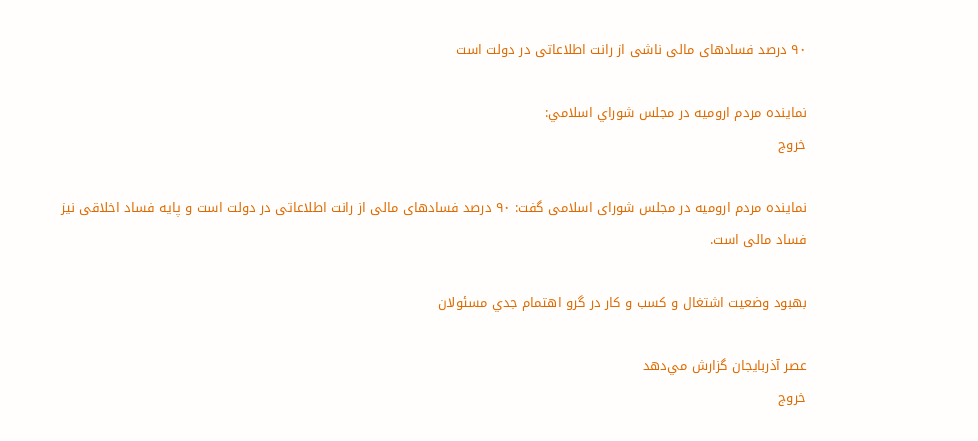۹۰ درصد فسادهای مالی ناشی از رانت اطلاعاتی در دولت است

نماينده مردم اروميه در مجلس شوراي اسلامي:
خروج

نماینده مردم ارومیه در مجلس شورای اسلامی گفت: ۹۰ درصد فسادهای مالی از رانت اطلاعاتی در دولت است و پایه فساد اخلاقی نیز فساد مالی است.

بهبود وضعيت اشتغال و کسب و کار در گرو اهتمام جدي مسئولان

عصر آذربایجان گزارش مي‌دهد
خروج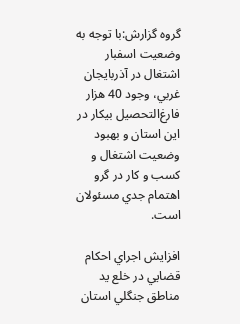گروه گزارش:با توجه به وضعيت اسفبار اشتغال در آذربايجان غربي، وجود 40 هزار فارغ‌التحصيل بيکار در اين استان و بهبود وضعيت اشتغال و کسب و کار در گرو اهتمام جدي مسئولان است.

افزايش اجراي احکام قضايي در خلع يد مناطق جنگلي استان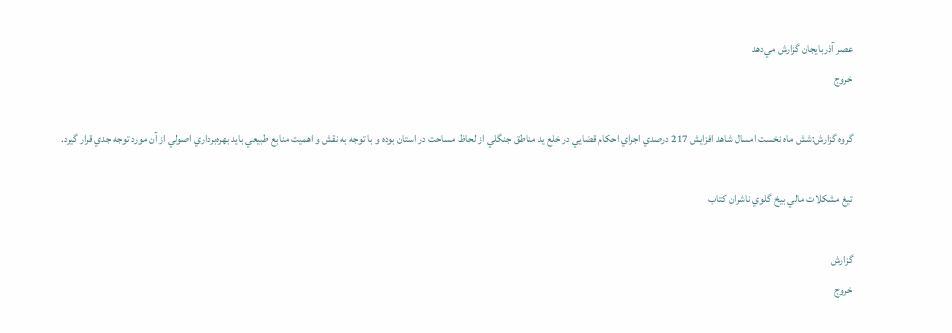عصر آذربایجان گزارش مي‌دهد
خروج

گروه گزارش:شش ماه نخست امسال شاهد افزايش 217 درصدي اجراي احکام قضايي در خلع يد مناطق جنگلي از لحاظ مساحت در استان بوده و با توجه به نقش و اهميت منابع طبيعي بايد بهره‌برداري اصولي از آن مورد توجه جدي قرار گيرد.

تيغ مشکلات مالي بيخ‌ گلوي ناشران کتاب

گزارش
خروج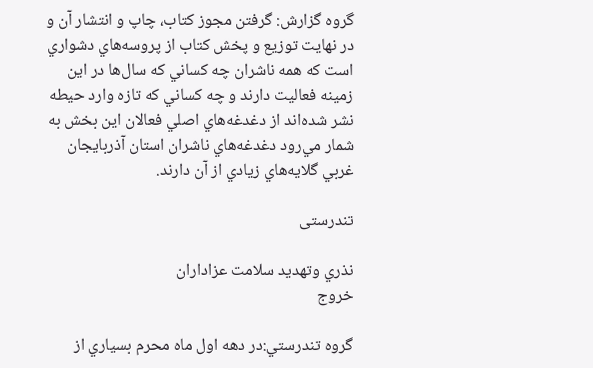گروه گزارش: گرفتن مجوز کتاب، چاپ و انتشار آن و در ‌‌نهايت توزيع و پخش کتاب از پروسه‌هاي دشواري است که همه ناشران چه کساني که سال‌ها در اين زمينه فعاليت دارند و چه کساني که تازه وارد حيطه نشر شده‌اند از دغدغه‌هاي اصلي فعالان اين بخش به شمار مي‌رود دغدغه‌هاي ناشران استان آذربايجان غربي گلايه‌هاي زيادي از آن دارند.

تندرستی

نذري وتهديد سلامت عزاداران
خروج

گروه تندرستي:در دهه اول ماه محرم بسياري از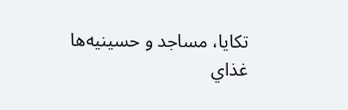تكايا، مساجد و حسينيه‌ها غذاي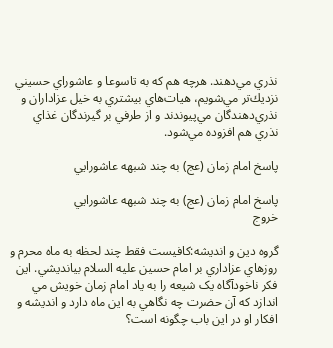نذري مي‌دهند. هرچه هم كه به تاسوعا و عاشوراي حسيني نزديك‌تر مي‌شويم، هيات‌هاي بيشتري به خيل عزاداران و نذري‌دهندگان مي‌پيوندند و از طرفي بر گيرندگان غذاي نذري هم افزوده مي‌شود.

پاسخ امام زمان (عج) به چند شبهه عاشورايي

پاسخ امام زمان (عج) به چند شبهه عاشورايي
خروج

گروه دين و انديشه:کافيست فقط چند لحظه به ماه محرم و روزهاي عزاداري بر امام حسين عليه السلام بيانديشي. اين فکر ناخودآگاه يک شيعه را به ياد امام زمان خويش مي اندازد که آن حضرت چه نگاهي به اين ماه دارد و انديشه و افکار او در اين باب چگونه است؟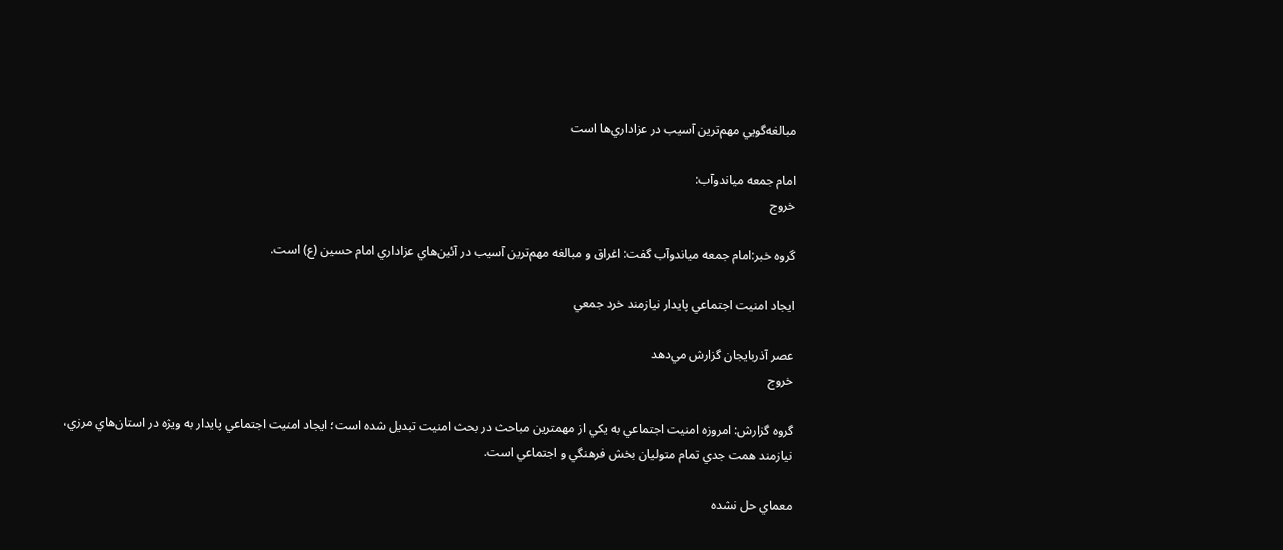مبالغه‌گويي مهم‌ترين آسيب در عزاداري‌ها است

امام جمعه مياندوآب:
خروج

گروه خبر:امام جمعه مياندوآب گفت: اغراق و مبالغه مهم‌ترين آسيب در آئين‌‌هاي عزاداري امام حسين (ع) است.

ايجاد امنيت اجتماعي پايدار نيازمند خرد جمعي

عصر آذربايجان گزارش مي‌دهد
خروج

گروه گزارش: امروزه امنيت اجتماعي به يکي از مهمترين مباحث در بحث امنيت تبديل شده است؛ ايجاد امنيت اجتماعي پايدار به ويژه در استان‌هاي مرزي، نيازمند همت جدي تمام متوليان بخش فرهنگي و اجتماعي است.

معماي حل نشده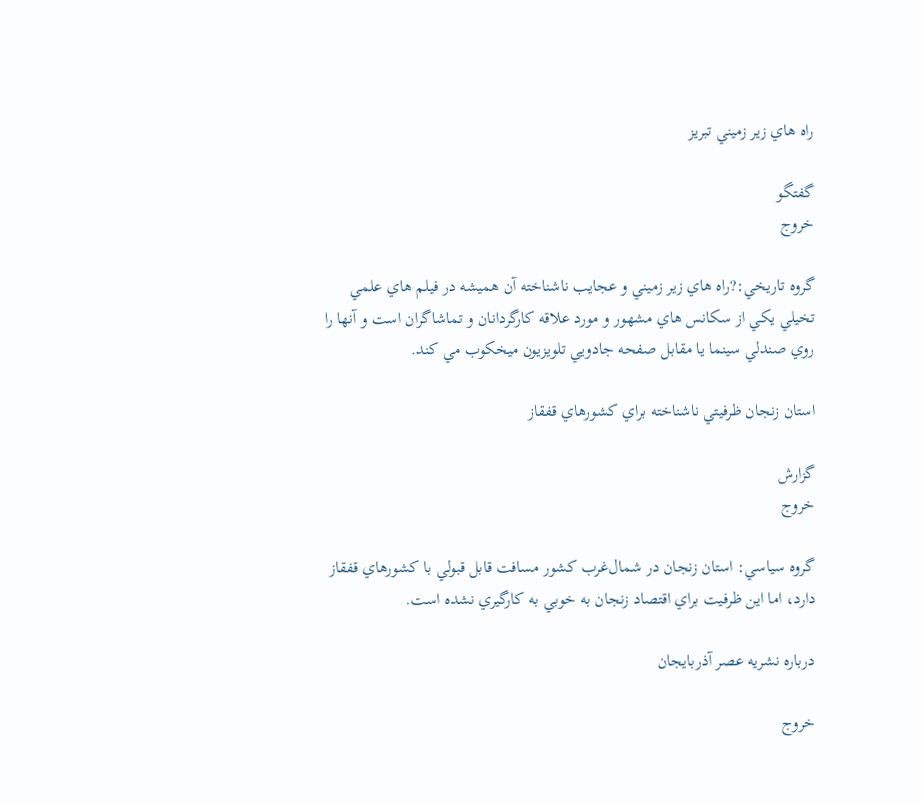راه هاي زير زميني تبريز

گفتگو
خروج

گروه تاريخي:?راه هاي زير زميني و عجايب ناشناخته آن هميشه در فيلم هاي علمي تخيلي يکي از سکانس هاي مشهور و مورد علاقه کارگردانان و تماشاگران است و آنها را روي صندلي سينما يا مقابل صفحه جادويي تلويزيون ميخکوب مي کند.

استان زنجان ظرفيتي ناشناخته براي کشورهاي قفقاز

گزارش
خروج

گروه سياسي: استان زنجان در شمال‌غرب کشور مسافت قابل قبولي با کشورهاي قفقاز دارد، اما اين ظرفيت براي اقتصاد زنجان به خوبي به کارگيري نشده است.

درباره نشریه عصر آذربایجان

خروج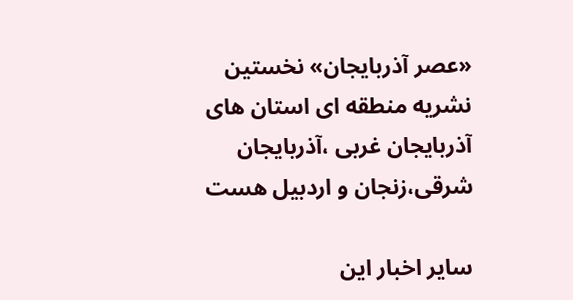«عصر آذربایجان» نخستین نشریه منطقه ای استان های آذربایجان غربی ،آذربایجان شرقی،زنجان و اردبیل هست

سایر اخبار این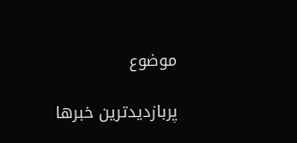موضوع

پربازدیدترین خبرها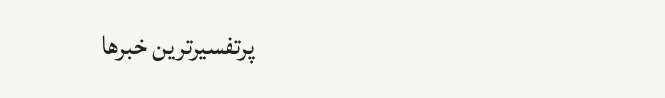پرتفسیرترین خبرها